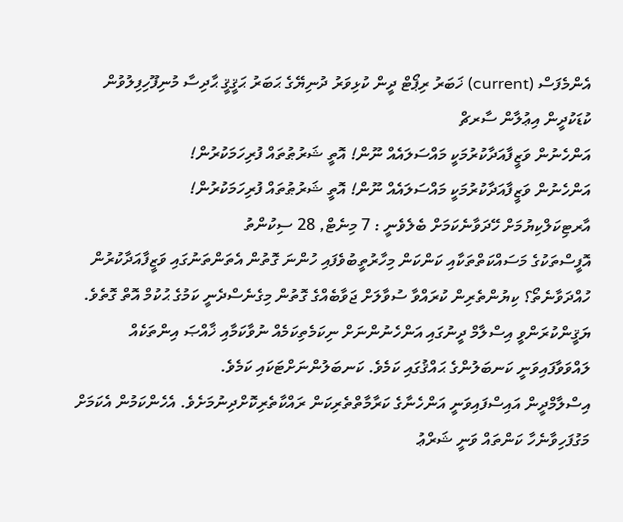އެންމެފަސް (current) ޚަބަރު ރިޕޯޓް ދީން ކުޅިވަރު ދުނިޔޭގެ ޙަބަރު ޙަޤީޤީ ޙާދިސާ މުނިފޫހިފިލުވުން ކުޑަކުދީން އިޢުލާން ސާރޗް
އަންހެނުން ވަޒީފާއަދާކުރުމަކީ މައްސަލައެއް ނޫން! އޮތީ ޝަރުޠުތައް ފުރިހަމަކުރުން!
އަންހެނުން ވަޒީފާއަދާކުރުމަކީ މައްސަލައެއް ނޫން! އޮތީ ޝަރުޠުތައް ފުރިހަމަކުރުން!
އާރޓިކަލްކިޔުމަށް ހޭދަވާނެކަމަށް ބެލެވެނީ : 7 މިނެޓް, 28 ސިކުންތު
އޮފީސްތަކުގެ މަސައްކަތްތަކާއި ކަންކަން މިހާރުތީބުވެފައި ހުންނަ ގޮތުން އެތަންތަނުގައި ވަޒީފާއަދާކުރުން ހުއްދަވާނެތޯ؟ ކިޔުންތެރިން ކުރައްވާ ސުވާލަށް ޖަވާބެއްގެ ގޮތުން މިގެނެސްދެނީ ކަމުގެ ޙުކުމް އޮތް ގޮތެވެ. ޔަޤީންކުރަންވީ އިސްލާމް ދީނުގައި އަންހެނުންނަށް ނިކަމެތިކަމެއް ނުވާކަމާއި ޚާއްޞަ އިންތަކެއް ލައްވަވާފައިވަނީ ކަނބަލުންގެ ޙައްޤުގައި ކަމެވެ. ކަނބަލުންނަށްޓަކައި ކަމެވެ.
އިސްލާމްދީން އައިސްފައިވަނީ އަންހެނާގެ ކަރާމާތްތެރިކަން ރައްކާތެރިކޮށްދިނުމަށެވެ. އެހެންކަމުން އެކަމަށް މަގުފަހިވާނެހާ ކަންތައް ވަނީ ޝަރްޢު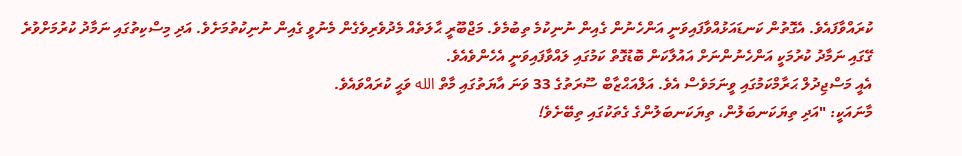ކުރައްވާފައެވެ. އެގޮތުން ކަނޑައަޅުއްވާފައިވަނީ އަންހެނުން ގެއިން ނުނިކުމެ ތިބުމެވެ. މަޖްބޫރީ ޙާލަތެއް މެދުވެރިވެގެން މެނުވީ ގެއިން ނުނިކުތުމަށެވެ. އަދި މިސްކިތުގައި ނަމާދު ކުރުމަށްވުރެ ގޭގައި ނަމާދު ކުރުމަކީ އަންހެނުންނަށް އައުލާކަން ބޮޑުގޮތް ކަމުގައި ލައްވާފައިވަނީ އެހެންވެއެވެ.
އެއީ މަސްޖިދުލް ޙަރާމްކަމުގައި ވީނަމަވެސް އެވެ. އަލްއަޙްޒާބް ސޫރަތުގެ 33 ވަނަ އާޔަތުގައި މާތް الله ވަޙީ ކުރައްވައެވެ.
މާނައަކީ: "އަދި ތިޔަކަނބަލުން، ތިޔަކަނބަލުންގެ ގެތަކުގައި ތިބޭށެވެ!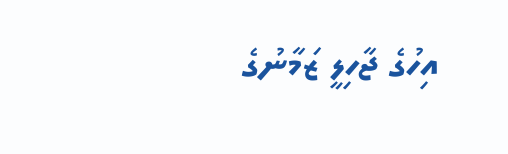އިހުގެ ޖާހިލީ ޒަމާނުގެ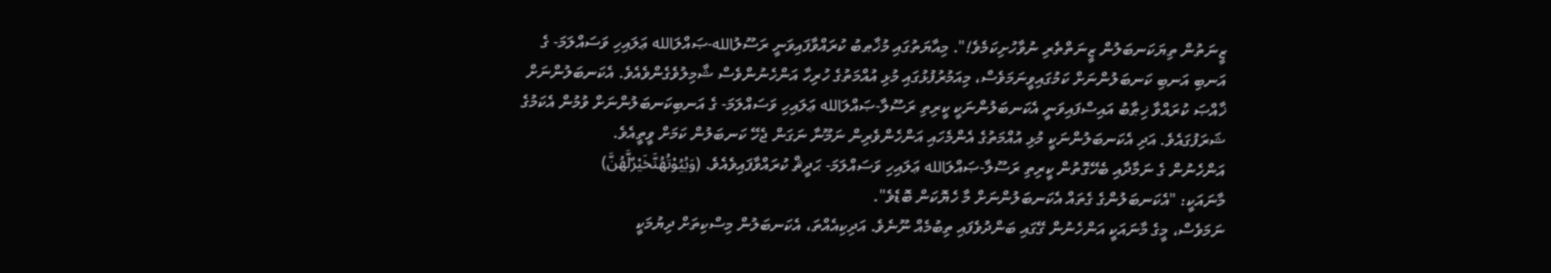ޒީނަތުން ތިޔަކަނބަލުން ޒީނަތްތެރި ނުވާހުށިކަމެވެ!". މިއާޔަތުގައި މުޚާޠބު ކުރައްވާފައިވަނީ ރަސޫލުالله-ޞައްލަالله ޢަލައިހި ވަސައްލަމަ- ގެ އަނބި އަނބި ކަނބަލުންނަށް ކަމުގައިވީނަމަވެސް، މިއަމުރުފުޅުގައި މުޅި އުއްމަތުގެ ހުރިހާ އަންހެނުންވެސް ޝާމިލުވެގެންވެއެވެ. އެކަނބަލުންނަށް ޚާއްޞަ ކުރައްވާ ޚިޠާބު އައިސްފައިވަނީ އެކަނބަލުންނަކީ ކީރިތި ރަސޫލާ-ޞައްލަالله ޢަލައިހި ވަސައްލަމަ- ގެ އަނބިކަނބަލުންނަށް ވުމުން އެކަމުގެ ޝަރަފުގައެވެ. އަދި އެކަނބަލުންނަކީ މުޅި އުއްމަތުގެ އެންމެހައި އަންހެންވެރިން ނަމޫނާ ނަގަން ޖެހޭ ކަނބަލުން ކަމަށް ވީތީއެވެ.
އަންހެނުން ގެ ނަމާދާއި ބެހޭގޮތުން ކީރިތި ރަސޫލާ-ޞައްލަالله ޢަލައިހި ވަސައްލަމަ- ޙަދީޘް ކުރައްވާފައިވެއެވެ. (وَبُيُوْتُهُنَّخَيْرٌلَّهُنَّ)
މާނައަކީ: "އެކަނބަލުންގެ ގެތައް އެކަނބަލުންނަށް މާ ހެޔޮކަން ބޮޑެވެ".
ނަމަވެސް، މީގެ މާނައަކީ އަންހެނުން ގޭގައި ބަންދުވެފައި ތިބުމެއް ނޫނެވެ. އަދިކިއެއްތަ، އެކަނބަލުން މިސްކިތަށް ދިޔުމަކީ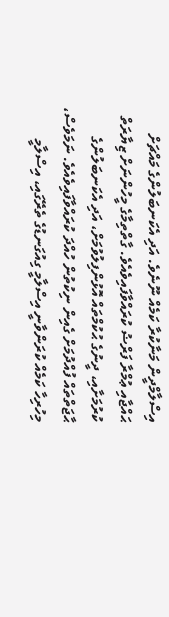އިސްލާމްދީން މަނާކުރާ ކަމެއް ނޫނެވެ. އަދި އެކަނބަލުންގެ މައްޗަށް ޙައްޖާއި ޢުމްރާ ފަރްޟު ކުރައްވާފައިވެއެވެ. ގާތްތިމާގެ މީހުންނަށް ޒިޔާރަތް ކުރުމަށާއި، ދީނުގެ ޙުކުމްތައް އޮޅުންފިލުވުމަށް، އަދި އެކަނބަލުންގެ ޙާޖަތްތައް ފުއްދުމަށް ގެއިން ނިކުތުން ހުއްދަ ކުރައްވާފައިވެއެވެ. ނަމަވެސް، މިހުރިހާ ކަމެއް ކުރަންވާނީ އިސްލާމީ ގިއުގަނޑުގެ ތެރޭގައި، އިސްލާމީ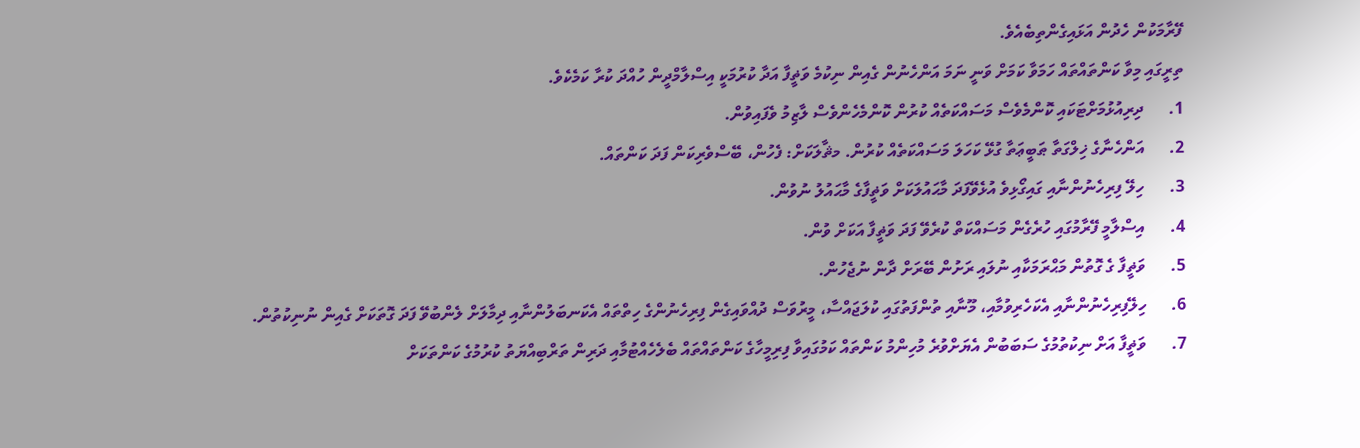ފޭރާމަކުން ހެދުން އަޅައިގެންތިބެއެވެ.
ތިރީގައި މިވާ ކަންތައްތައް ހަމަވާ ކަމަށް ވަނީ ނަމަ އަންހެނުން ގެއިން ނިކުމެ ވަޡީފާ އަދާ ކުރުމަކީ އިސްލާމްދީން ހުއްދަ ކުރާ ކަމެކެވެ.
1.      ދިރިއުޅުމަށްޓަކައި ކޮންމެވެސް މަސައްކަތެއް ކުރުން ކޮންމެހެންވެސް ލާޒިމު ވެފައިވުން.
2.      އަންހެނާގެ ޚިލްގަތާ ޠަބީޢަތާ ގުޅޭ ކަހަލަ މަސައްކަތެއް ކުރުން. މޘާލަކަށް: ފެހުން، ބޭސްވެރިކަން ފަދަ ކަންތައް.
3.      ހިލޭ ފިރިހެނުންނާއި ގައިގޯޅިވެ އުޅެވޭފަދަ މާޙައުލަކަށް ވަޡީފާގެ މާޙައުލު ނުވުން.
4.      އިސްލާމީ ފޭރާމުގައި ހުރެގެން މަސައްކަތް ކުރެވޭ ފަދަ ވަޡީފާ އަކަށް ވުން.
5.      ވަޡީފާ ގެ ގޮތުން މަޙްރަމަކާއި ނުލައި ރަށުން ބޭރަށް ދާން ނުޖެހުން.
6.      ހިލޭފިރިހެނުންނާއި އެކަހެރިވުމާއި، މޫނާއި ތުންފަތުގައި ކުލަޖައްސާ، މީރުވަސް ދުއްވައިގެން ފިރިހެނުންގެ ހިތްތައް އެކަނބަލުންނާއި ދިމާލަށް ލެންބުވޭ ފަދަ ގޮތަކަށް ގެއިން ނުނިކުތުން.
7.      ވަޡީފާ އަށް ނިކުތުމުގެ ސަބަބުން އެޔަށްވުރެ މުހިންމު ކަންތައް ކަމުގައިވާ ފިރިމީހާގެ ކަންތައްތައް ބެލެހެއްޓުމާއި ދަރިން ތަރްބިއްޔަތު ކުރުމުގެ ކަންތަކަށް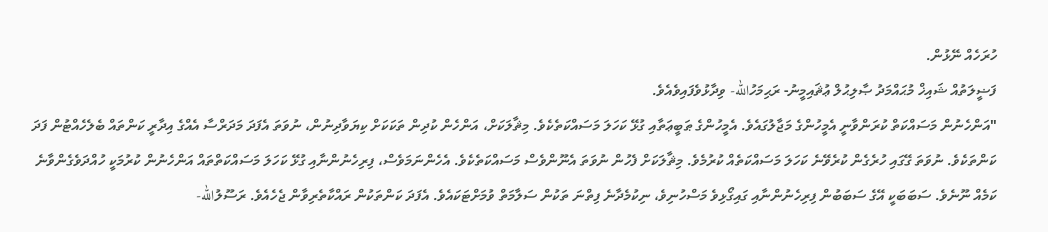ހުރަހެއް ނޭޅުން.
ފަޟީލަތުއް ޝައިޚް މުޙައްމަދު ޞާލިޙުލް ޢުޘައިމީނު- ރަޙިމަހުالله- ވިދާޅުވެފައިވެއެވެ.
"އަންހެނުން މަސައްކަތް ކުރަންވާނީ އެމީހުންގެ މަޖާލުގައެވެ. އެމީހުންގެ ޠަބީޢަތާއި ގުޅޭ ކަހަލަ މަސައްކަތެކެވެ. މިޘާލަކަށް، އަންހެން ކުދިން ތަކަކަށް ކިޔަވާދިނުން، ނުވަތަ އެފަދަ މަދަރްސާ އެއްގެ އިދާރީ ކަންތައް ބެލެހެއްޓުން ފަދަ ކަންތަކެވެ. ނުވަތަ ގޭގައި ހުރެގެން ކުރެވޭނެ ކަހަލަ މަސައްކަތެއް ކުރުމެވެ. މިޘާލަކަށް ފެހުން ނުވަތަ އެނޫންވެސް މަސައްކަތެކެވެ. އެހެންނަމަވެސް، ފިރިހެނުންނާއި ގުޅޭ ކަހަލަ މަސައްކަތްތައް އަންހެނުން ކުރުމަކީ ހުއްދަވެގެންވާނެ ކަމެއް ނޫނެވެ. ސަބަބަކީ އޭގެ ސަބަބުން ފިރިހެނުންނާއި ގައިގޯޅިވެ މަސްހުނިވެ، ނިކުމެދާނެ ފިތްނަ ތަކުން ސަލާމަތް ވުމަށްޓަކައެވެ. އެފަދަ ކަންތަކުން ރައްކާތެރިވާން ޖެހެއެވެ. ރަސޫލުالله-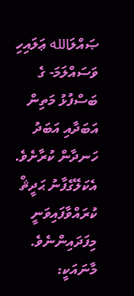ޞައްލަالله ޢަލައިހި ވަސައްލަމަ- ގެ ބަސްފުޅު މަތިން އަބަދާއި އަބަދު ހަނދާން ކުރާށެވެ. އެކަލޭގެފާނު ޙަދީޘް ކުރައްވާފައިވަނީ މިފަދައިންނެވެ.
މާނައަކީ: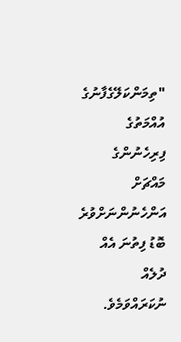"ތިމަންކަލޭގެފާނުގެ އުއްމަތުގެ ފިރިހެނުންގެ މައްޗަށް އަންހެނުންނަށްވުރެ ބޮޑު ފިތުނަ އެއް ދުލެއް ނުކަރައްވަމެވެ.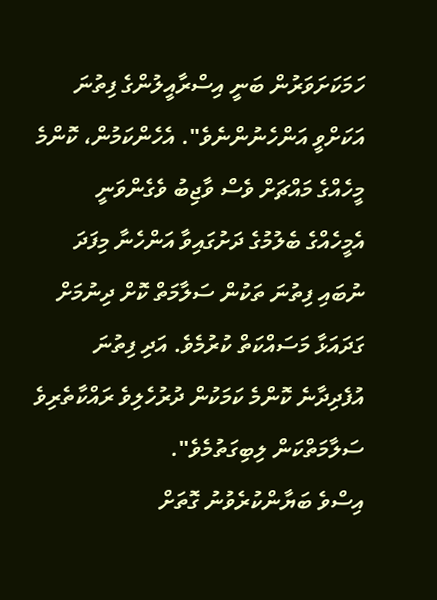ހަމަކަށަވަރުން ބަނީ އިސްރާއީލުންގެ ފިތުނަ އަކަށްވީ އަންހެނުންނެވެ". އެހެންކަމުން، ކޮންމެ މީހެއްގެ މައްޗަށް ވެސް ވާޖިބު ވެގެންވަނީ އެމީހެއްގެ ބެލުމުގެ ދަށުގައިވާ އަންހެނާ މިފަދަ ނުބައި ފިތުނަ ތަކުން ސަލާމަތް ކޮށް ދިނުމަށް ގަދައަޅާ މަސައްކަތް ކުރުމެވެ. އަދި ފިތުނަ އުފެދިދާނެ ކޮންމެ ކަމަކުން ދުރުހެލިވެ ރައްކާތެރިވެ ސަލާމަތްކަން ލިބިގަތުމެވެ".
އިސްވެ ބަޔާންކުރެވުނު ގޮތަށް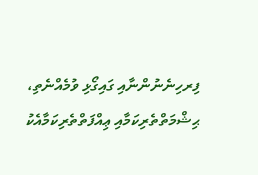ފިރހިނެނުންނާއި ގައިގޯޅި ވުމެއްނެތި، ޙިޝްމަތްތެރިކަމާއި ޢިއްފަތްތެރިކަމާއެކު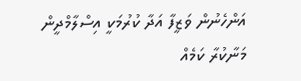އަންހެނުން ވަޒީފާ އަދާ ކުރުމަކީ އިސްލާމްދީން މަނާކުރާ ކަމެއް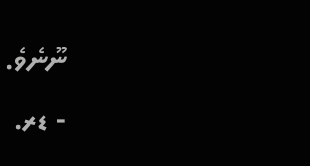ނޫނެވެ.
- ޑރ.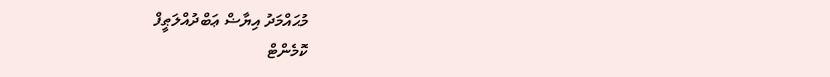މުޙައްމަދު އިޔާޟް ޢަބްދުއްލަޠީފް
ކޮމެންޓް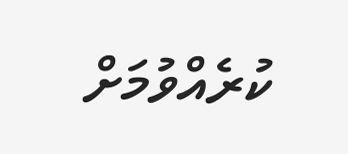ކުރެއްވުމަށް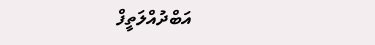އަބްދުއްލަތީފް